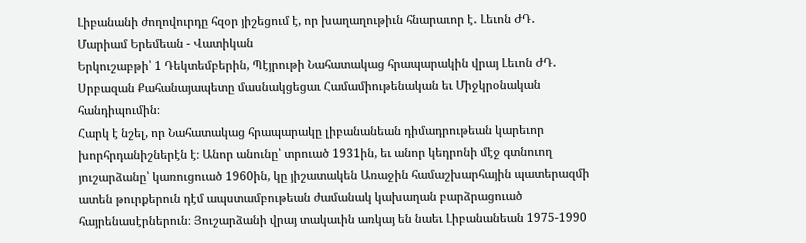Լիբանանի ժողովուրդը հզօր յիշեցում է, որ խաղաղութիւն հնարաւոր է․ Լեւոն ԺԴ․
Մարիամ Երեմեան - Վատիկան
Երկուշաբթի՝ 1 Դեկտեմբերին, Պէյրութի Նահատակաց հրապարակին վրայ Լեւոն ԺԴ․ Սրբազան Քահանայապետը մասնակցեցաւ Համամիութենական եւ Միջկրօնական հանդիպումին։
Հարկ է նշել, որ Նահատակաց հրապարակը լիբանանեան դիմադրութեան կարեւոր խորհրդանիշներէն է։ Անոր անունը՝ տրուած 1931ին, եւ անոր կեդրոնի մէջ գտնուող յուշարձանը՝ կառուցուած 1960ին, կը յիշատակեն Առաջին համաշխարհային պատերազմի ատեն թուրքերուն դէմ ապստամբութեան ժամանակ կախաղան բարձրացուած հայրենասէրներուն։ Յուշարձանի վրայ տակաւին առկայ են նաեւ Լիբանանեան 1975-1990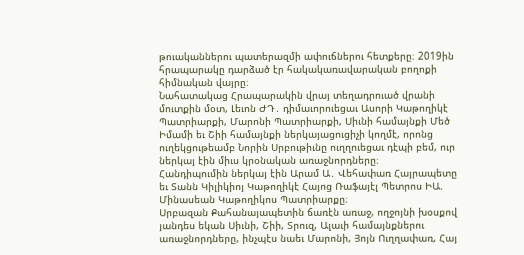թուականներու պատերազմի ափուճներու հետքերը։ 2019ին հրապարակը դարձած էր հակակառավարական բողոքի հիմնական վայրը։
Նահատակաց Հրապարակին վրայ տեղադրուած վրանի մուտքին մօտ, Լեւոն ԺԴ․ դիմաւորուեցաւ Ասորի Կաթողիկէ Պատրիարքի, Մարոնի Պատրիարքի, Սիւնի համայնքի Մեծ Իմամի եւ Շիի համայնքի ներկայացուցիչի կողմէ, որոնց ուղեկցութեամբ Նորին Սրբութիւնը ուղղուեցաւ դէպի բեմ, ուր ներկայ էին միւս կրօնական առաջնորդները։
Հանդիպումին ներկայ էին Արամ Ա․ Վեհափառ Հայրապետը եւ Տանն Կիլիկիոյ Կաթողիկէ Հայոց Ռաֆայէլ Պետրոս ԻԱ. Մինասեան Կաթողիկոս Պատրիարքը։
Սրբազան Քահանայապետին ճառէն առաջ, ողջոյնի խօսքով յանդես եկան Սիւնի, Շիի, Տրուզ, Ալաւի համայնքներու առաջնորդները, ինչպէս նաեւ Մարոնի, Յոյն Ուղղափառ, Հայ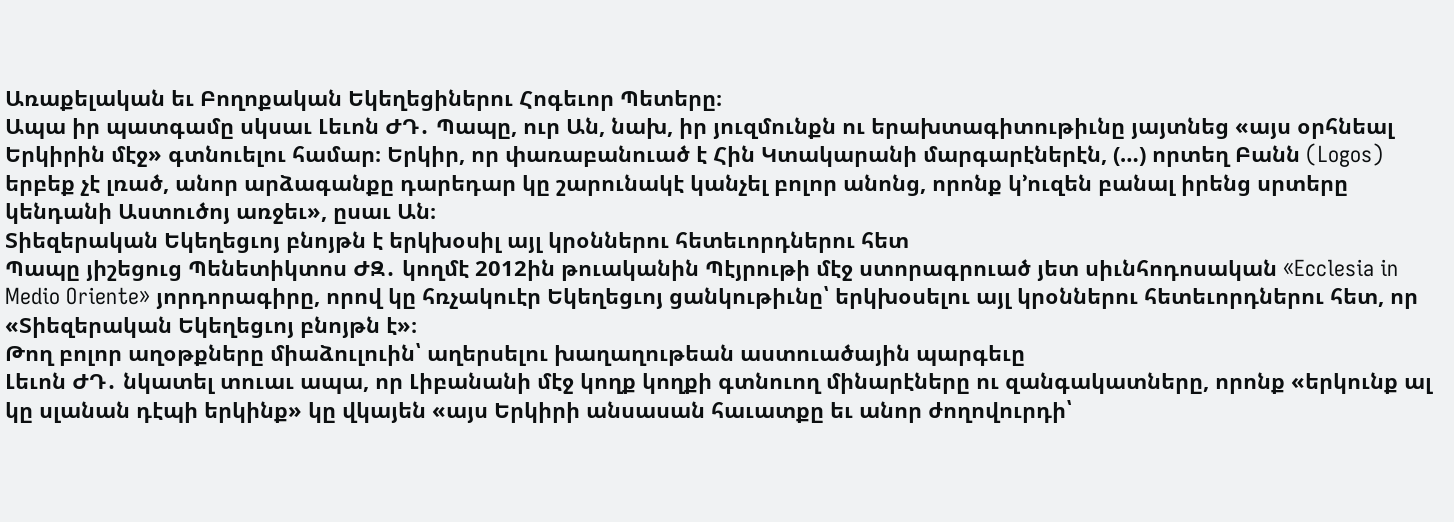Առաքելական եւ Բողոքական Եկեղեցիներու Հոգեւոր Պետերը։
Ապա իր պատգամը սկսաւ Լեւոն ԺԴ․ Պապը, ուր Ան, նախ, իր յուզմունքն ու երախտագիտութիւնը յայտնեց «այս օրհնեալ Երկիրին մէջ» գտնուելու համար։ Երկիր, որ փառաբանուած է Հին Կտակարանի մարգարէներէն, (…) որտեղ Բանն (Logos) երբեք չէ լռած, անոր արձագանքը դարեդար կը շարունակէ կանչել բոլոր անոնց, որոնք կ’ուզեն բանալ իրենց սրտերը կենդանի Աստուծոյ առջեւ», ըսաւ Ան։
Տիեզերական Եկեղեցւոյ բնոյթն է երկխօսիլ այլ կրօններու հետեւորդներու հետ
Պապը յիշեցուց Պենետիկտոս ԺԶ․ կողմէ 2012ին թուականին Պէյրութի մէջ ստորագրուած յետ սիւնհոդոսական «Ecclesia in Medio Oriente» յորդորագիրը, որով կը հռչակուէր Եկեղեցւոյ ցանկութիւնը՝ երկխօսելու այլ կրօններու հետեւորդներու հետ, որ «Տիեզերական Եկեղեցւոյ բնոյթն է»։
Թող բոլոր աղօթքները միաձուլուին՝ աղերսելու խաղաղութեան աստուածային պարգեւը
Լեւոն ԺԴ․ նկատել տուաւ ապա, որ Լիբանանի մէջ կողք կողքի գտնուող մինարէները ու զանգակատները, որոնք «երկունք ալ կը սլանան դէպի երկինք» կը վկայեն «այս Երկիրի անսասան հաւատքը եւ անոր ժողովուրդի՝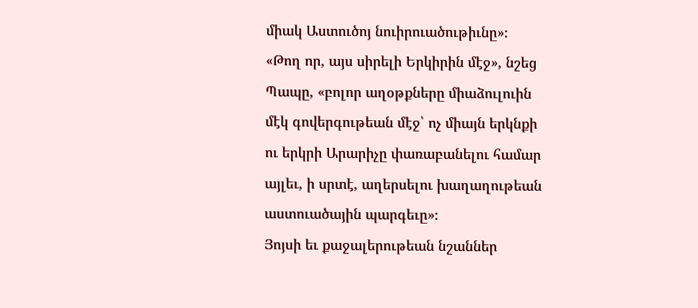միակ Աստուծոյ նուիրուածութիւնը»։
«Թող որ, այս սիրելի Երկիրին մէջ», նշեց Պապը, «բոլոր աղօթքները միաձուլուին մէկ գովերգութեան մէջ՝ ոչ միայն երկնքի ու երկրի Արարիչը փառաբանելու համար այլեւ, ի սրտէ, աղերսելու խաղաղութեան աստուածային պարգեւը»։
Յոյսի եւ քաջալերութեան նշաններ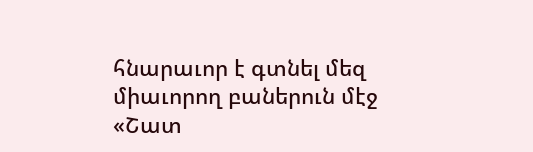հնարաւոր է գտնել մեզ միաւորող բաներուն մէջ
«Շատ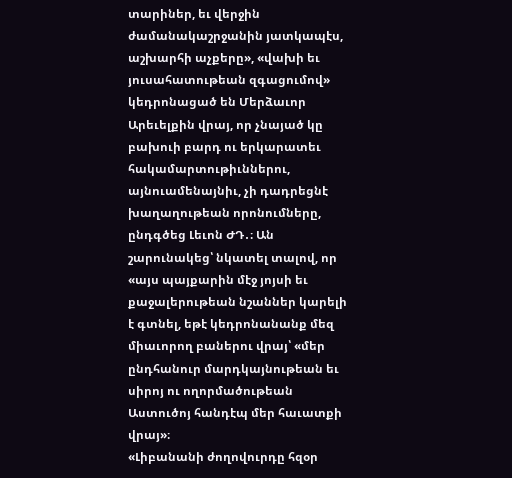տարիներ, եւ վերջին ժամանակաշրջանին յատկապէս, աշխարհի աչքերը», «վախի եւ յուսահատութեան զգացումով» կեդրոնացած են Մերձաւոր Արեւելքին վրայ, որ չնայած կը բախուի բարդ ու երկարատեւ հակամարտութիւններու, այնուամենայնիւ, չի դադրեցնէ խաղաղութեան որոնումները, ընդգծեց Լեւոն ԺԴ․։ Ան շարունակեց՝ նկատել տալով, որ «այս պայքարին մէջ յոյսի եւ քաջալերութեան նշաններ կարելի է գտնել, եթէ կեդրոնանանք մեզ միաւորող բաներու վրայ՝ «մեր ընդհանուր մարդկայնութեան եւ սիրոյ ու ողորմածութեան Աստուծոյ հանդէպ մեր հաւատքի վրայ»։
«Լիբանանի ժողովուրդը հզօր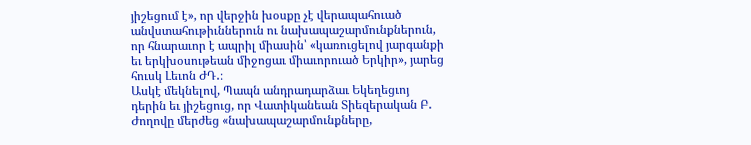յիշեցում է», որ վերջին խօսքը չէ վերապահուած անվստահութիւններուն ու նախապաշարմունքներուն, որ հնարաւոր է ապրիլ միասին՝ «կառուցելով յարգանքի եւ երկխօսութեան միջոցաւ միաւորուած Երկիր», յարեց հուսկ Լեւոն ԺԴ․։
Ասկէ մեկնելով, Պապն անդրադարձաւ Եկեղեցւոյ դերին եւ յիշեցուց, որ Վատիկանեան Տիեզերական Բ․ Ժողովը մերժեց «նախապաշարմունքները,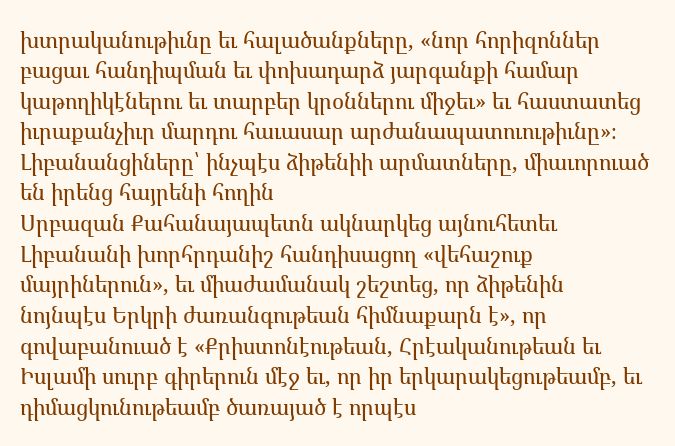խտրականութիւնը եւ հալածանքները, «նոր հորիզոններ բացաւ հանդիպման եւ փոխադարձ յարգանքի համար կաթողիկէներու եւ տարբեր կրօններու միջեւ» եւ հաստատեց իւրաքանչիւր մարդու հաւասար արժանապատուութիւնը»։
Լիբանանցիները՝ ինչպէս ձիթենիի արմատները, միաւորուած են իրենց հայրենի հողին
Սրբազան Քահանայապետն ակնարկեց այնուհետեւ Լիբանանի խորհրդանիշ հանդիսացող «վեհաշուք մայրիներուն», եւ միաժամանակ շեշտեց, որ ձիթենին նոյնպէս Երկրի ժառանգութեան հիմնաքարն է», որ գովաբանուած է «Քրիստոնէութեան, Հրէականութեան եւ Իսլամի սուրբ գիրերուն մէջ եւ, որ իր երկարակեցութեամբ, եւ դիմացկունութեամբ ծառայած է որպէս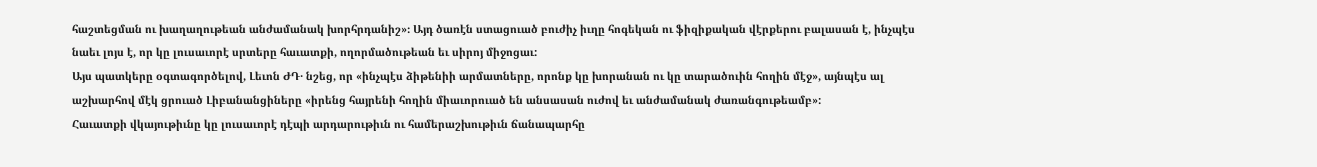հաշտեցման ու խաղաղութեան անժամանակ խորհրդանիշ»։ Այդ ծառէն ստացուած բուժիչ իւղը հոգեկան ու ֆիզիքական վէրքերու բալասան է, ինչպէս նաեւ լոյս է, որ կը լուսաւորէ սրտերը հաւատքի, ողորմածութեան եւ սիրոյ միջոցաւ:
Այս պատկերը օգտագործելով, Լեւոն ԺԴ․ նշեց, որ «ինչպէս ձիթենիի արմատները, որոնք կը խորանան ու կը տարածուին հողին մէջ», այնպէս ալ աշխարհով մէկ ցրուած Լիբանանցիները «իրենց հայրենի հողին միաւորուած են անսասան ուժով եւ անժամանակ ժառանգութեամբ»:
Հաւատքի վկայութիւնը կը լուսաւորէ դէպի արդարութիւն ու համերաշխութիւն ճանապարհը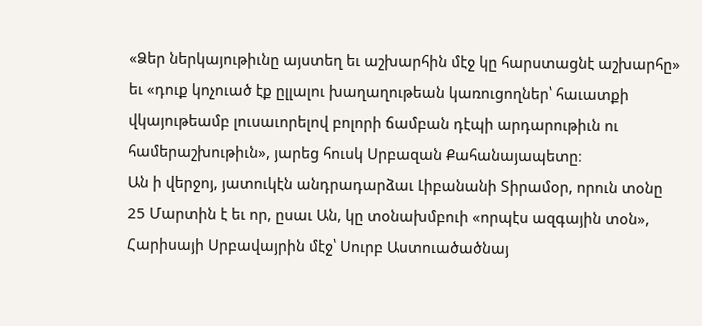«Ձեր ներկայութիւնը այստեղ եւ աշխարհին մէջ կը հարստացնէ աշխարհը» եւ «դուք կոչուած էք ըլլալու խաղաղութեան կառուցողներ՝ հաւատքի վկայութեամբ լուսաւորելով բոլորի ճամբան դէպի արդարութիւն ու համերաշխութիւն», յարեց հուսկ Սրբազան Քահանայապետը։
Ան ի վերջոյ, յատուկէն անդրադարձաւ Լիբանանի Տիրամօր, որուն տօնը 25 Մարտին է եւ որ, ըսաւ Ան, կը տօնախմբուի «որպէս ազգային տօն», Հարիսայի Սրբավայրին մէջ՝ Սուրբ Աստուածածնայ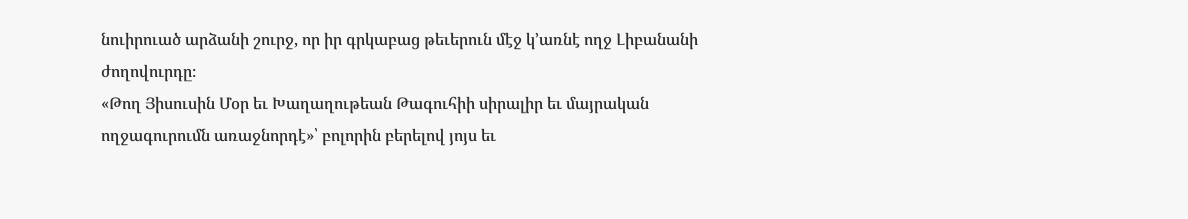նուիրուած արձանի շուրջ, որ իր գրկաբաց թեւերուն մէջ կ’առնէ ողջ Լիբանանի ժողովուրդը։
«Թող Յիսուսին Մօր եւ Խաղաղութեան Թագուհիի սիրալիր եւ մայրական ողջագուրումն առաջնորդէ»՝ բոլորին բերելով յոյս եւ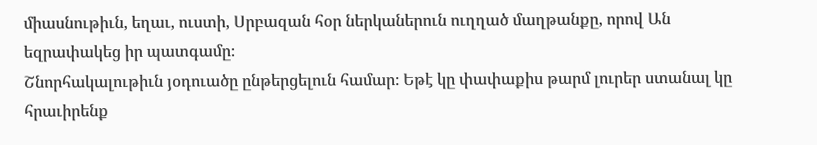միասնութիւն, եղաւ, ուստի, Սրբազան հօր ներկաներուն ուղղած մաղթանքը, որով Ան եզրափակեց իր պատգամը։
Շնորհակալութիւն յօդուածը ընթերցելուն համար։ Եթէ կը փափաքիս թարմ լուրեր ստանալ կը հրաւիրենք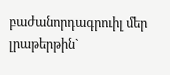բաժանորդագրուիլ մեր լրաթերթին`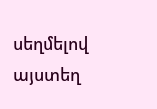սեղմելով այստեղ